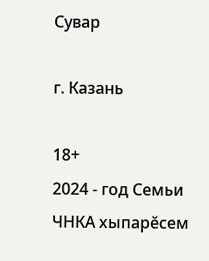Сувар

г. Казань

18+
2024 - год Семьи
ЧНКА хыпарӗсем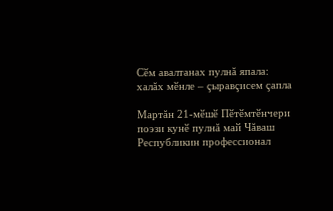Сӗм авалтанах пулнă япала: халăх мӗнле – çыравçисем çапла

Мартăн 21-мӗшӗ Пӗтӗмтӗнчери поэзи кунӗ пулнă май Чăваш Республикин профессионал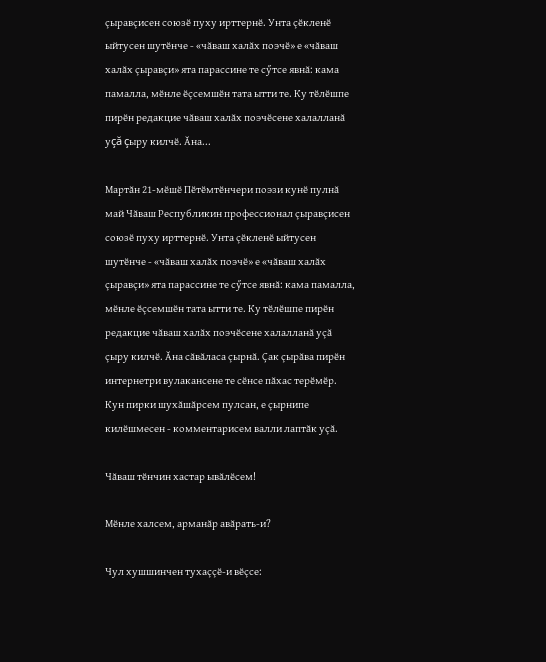çыравçисен союзӗ пуху ирттернӗ. Унта çӗкленӗ ыйтусен шутӗнче - «чăваш халăх поэчӗ» е «чăваш халăх çыравçи» ята парассине те сӳтсе явнă: кама памалла, мӗнле ӗçсемшӗн тата ытти те. Ку тӗлӗшпе пирӗн редакцие чăваш халăх поэчӗсене халалланă уçă çыру килчӗ. Ăна...

Мартăн 21-мӗшӗ Пӗтӗмтӗнчери поэзи кунӗ пулнă май Чăваш Республикин профессионал çыравçисен союзӗ пуху ирттернӗ. Унта çӗкленӗ ыйтусен шутӗнче - «чăваш халăх поэчӗ» е «чăваш халăх çыравçи» ята парассине те сӳтсе явнă: кама памалла, мӗнле ӗçсемшӗн тата ытти те. Ку тӗлӗшпе пирӗн редакцие чăваш халăх поэчӗсене халалланă уçă çыру килчӗ. Ăна сăвăласа çырнă. Çак çырăва пирӗн интернетри вулакансене те сӗнсе пăхас терӗмӗр. Кун пирки шухăшăрсем пулсан, е çырнипе килӗшмесен - комментарисем валли лаптăк уçă.

Чăваш тӗнчин хастар ывăлӗсем!

Мӗнле халсем, арманăр авăрать-и?

Чул хушшинчен тухаççӗ-и вӗçсе: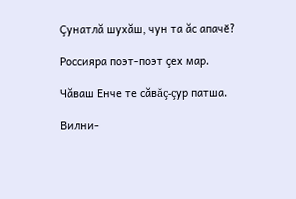Çунатлă шухăш, чун та ăс апачӗ?

Россияра поэт-поэт çех мар.

Чăваш Енче те сăвăç-çур патша.

Вилни-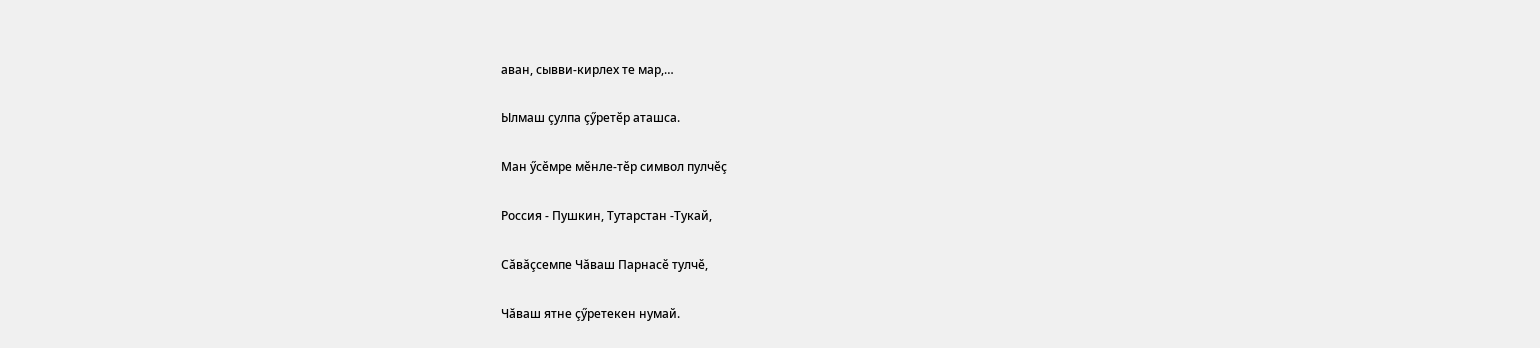аван, сывви-кирлех те мар,…

Ылмаш çулпа çӳретӗр аташса.

Ман ӳсӗмре мӗнле-тӗр символ пулчӗç

Россия - Пушкин, Тутарстан -Тукай,

Сăвăçсемпе Чăваш Парнасӗ тулчӗ,

Чăваш ятне çӳретекен нумай.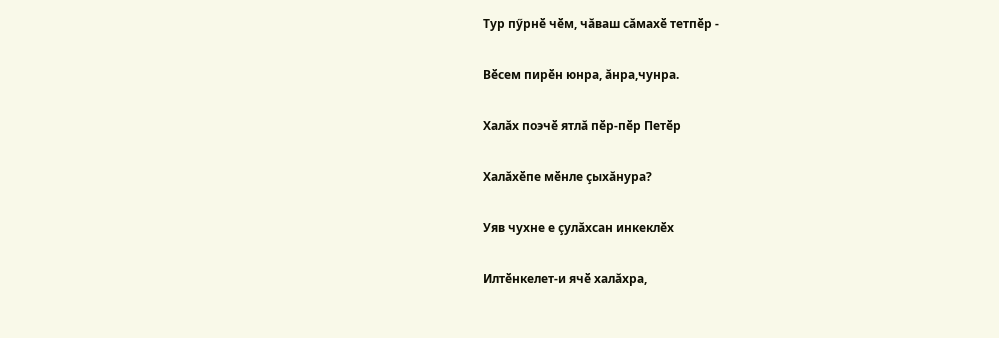Тур пӳрнӗ чӗм, чăваш сăмахӗ тетпӗр -

Вӗсем пирӗн юнра, ăнра,чунра.

Халăх поэчӗ ятлă пӗр-пӗр Петӗр

Халăхӗпе мӗнле çыхăнура?

Уяв чухне е çулăхсан инкеклӗх

Илтӗнкелет-и ячӗ халăхра,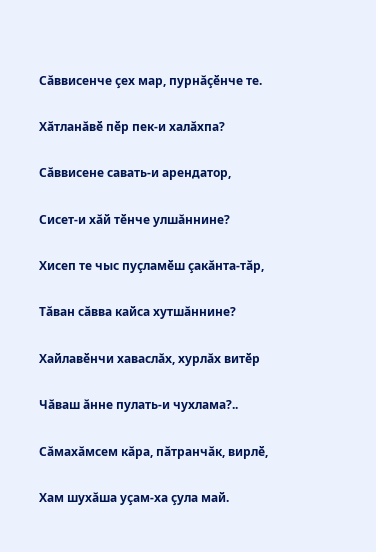Сăввисенче çех мар, пурнăçӗнче те.

Хăтланăвӗ пӗр пек-и халăхпа?

Сăввисене савать-и арендатор,

Сисет-и хăй тӗнче улшăннине?

Хисеп те чыс пуçламӗш çакăнта-тăр,

Тăван сăвва кайса хутшăннине?

Хайлавӗнчи хаваслăх, хурлăх витӗр

Чăваш ăнне пулать-и чухлама?..

Сăмахăмсем кăра, пăтранчăк, вирлӗ,

Хам шухăша уçам-ха çула май.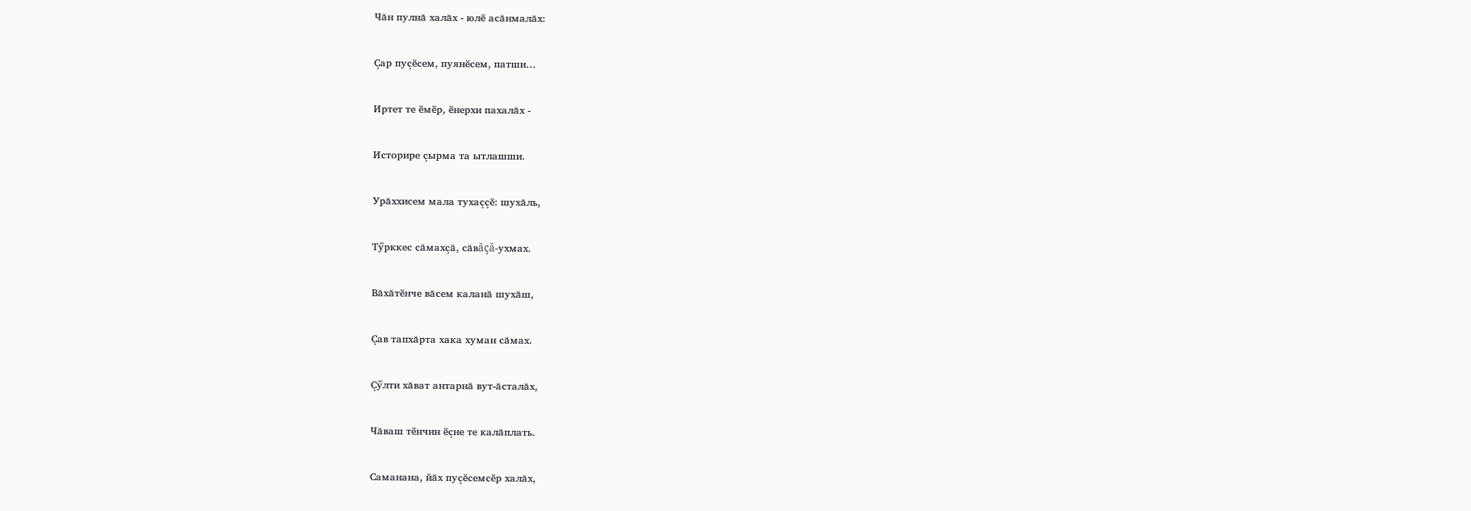Чăн пулнă халăх - юлӗ асăнмалăх:

Çар пуçӗсем, пуянӗсем, патши…

Иртет те ӗмӗр, ӗнерхи пахалăх -

Историре çырма та ытлашши.

Урăххисем мала тухаççӗ: шухăль,

Тӳрккес сăмахçă, сăвăçă-ухмах.

Вăхăтӗнче вăсем каланă шухăш,

Çав тапхăрта хака хуман сăмах.

Çӳлти хăват антарнă вут-ăсталăх,

Чăваш тӗнчин ӗçне те калăплать.

Саманана, йăх пуçӗсемсӗр халăх,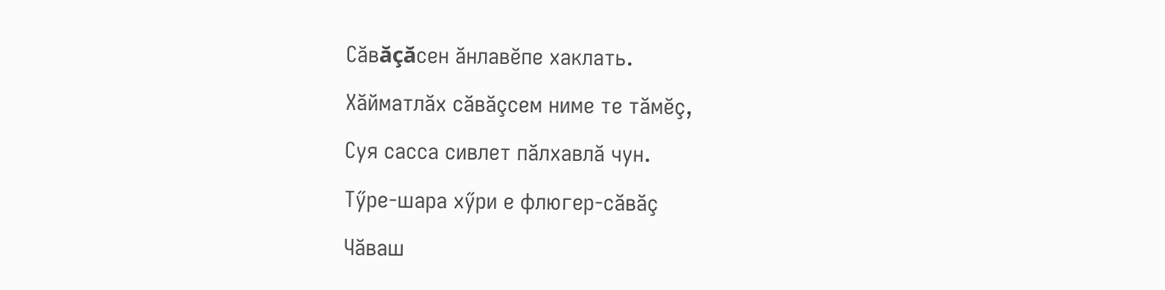Сăвăçăсен ăнлавӗпе хаклать.

Хăйматлăх сăвăçсем ниме те тăмӗç,

Суя сасса сивлет пăлхавлă чун.

Тӳре-шара хӳри е флюгер-сăвăç

Чăваш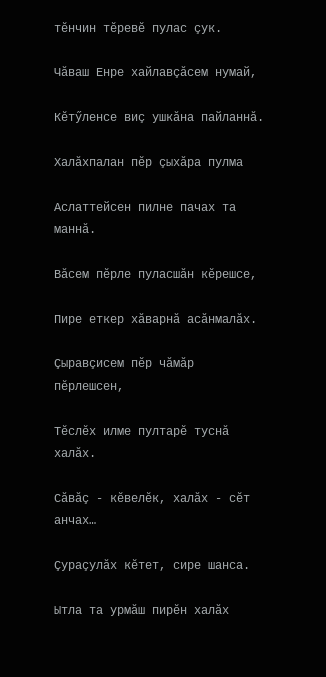тӗнчин тӗревӗ пулас çук.

Чăваш Енре хайлавçăсем нумай,

Кӗтӳленсе виç ушкăна пайланнă.

Халăхпалан пӗр çыхăра пулма

Аслаттейсен пилне пачах та маннă.

Вăсем пӗрле пуласшăн кӗрешсе,

Пире еткер хăварнă асăнмалăх.

Çыравçисем пӗр чăмăр пӗрлешсен,

Тӗслӗх илме пултарӗ туснă халăх.

Сăвăç - кӗвелӗк, халăх - сӗт анчах…

Çураçулăх кӗтет, сире шанса.

Ытла та урмăш пирӗн халăх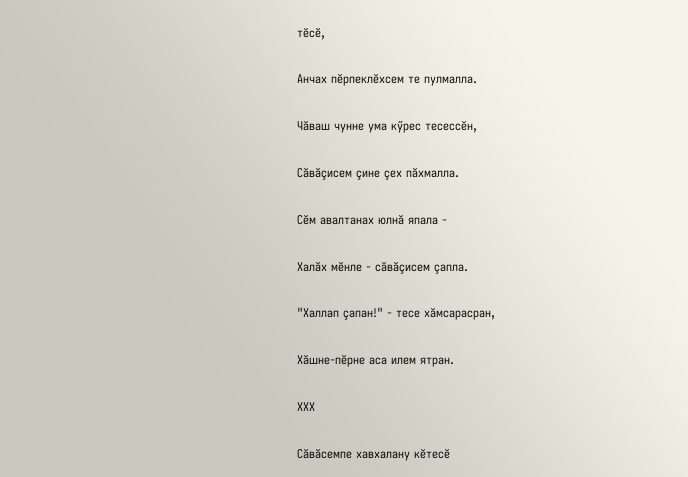тӗсӗ,

Анчах пӗрпеклӗхсем те пулмалла.

Чăваш чунне ума кӳрес тесессӗн,

Сăвăçисем çине çех пăхмалла.

Сӗм авалтанах юлнă япала -

Халăх мӗнле - сăвăçисем çапла.

"Халлап çапан!" - тесе хăмсарасран,

Хăшне-пӗрне аса илем ятран.

ХХХ

Сăвăсемпе хавхалану кӗтесӗ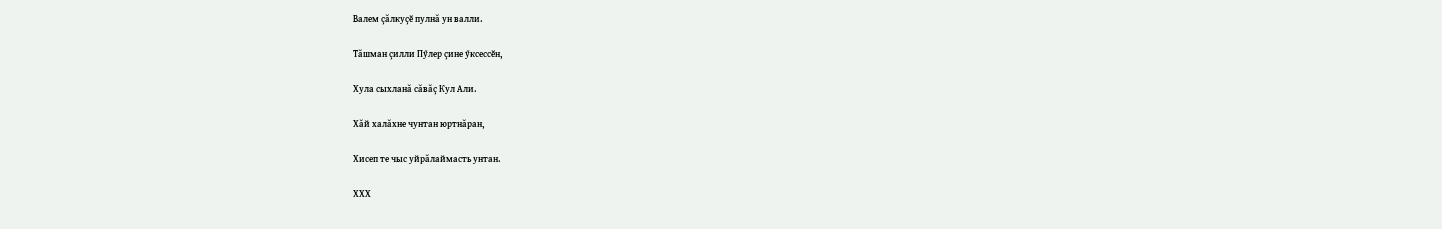Валем çăлкуçӗ пулнă ун валли.

Тăшман çилли Пӳлер çине ӳксессӗн,

Хула сыхланă сăвăç Кул Али.

Хăй халăхне чунтан юртнăран,

Хисеп те чыс уйрăлаймасть унтан.

ХХХ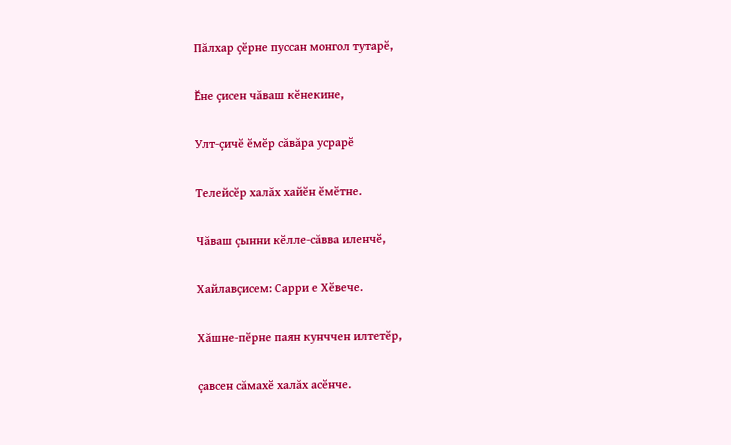Пăлхар çӗрне пуссан монгол тутарӗ,

Ӗне çисен чăваш кӗнекине,

Улт-çичӗ ӗмӗр сăвăра усрарӗ

Телейсӗр халăх хайӗн ӗмӗтне.

Чăваш çынни кӗлле-сăвва иленчӗ,

Хайлавçисем: Сарри е Хӗвече.

Хăшне-пӗрне паян кунччен илтетӗр,

çавсен сăмахӗ халăх асӗнче.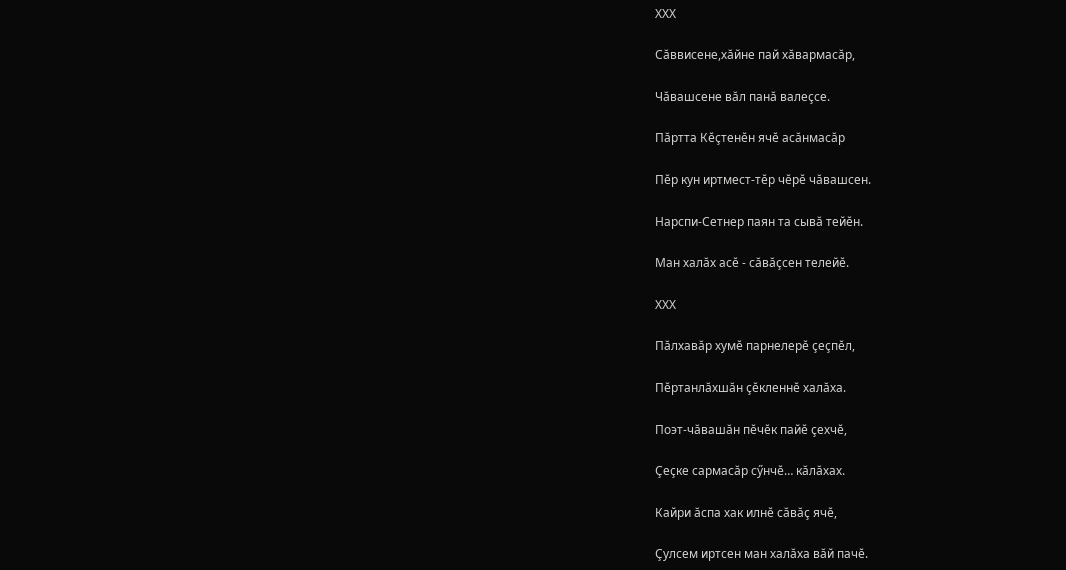ХХХ

Сăввисене,хăйне пай хăвармасăр,

Чăвашсене вăл панă валеçсе.

Пăртта Кӗçтенӗн ячӗ асăнмасăр

Пӗр кун иртмест-тӗр чӗрӗ чăвашсен.

Нарспи-Сетнер паян та сывă тейӗн.

Ман халăх асӗ - сăвăçсен телейӗ.

ХХХ

Пăлхавăр хумӗ парнелерӗ çеçпӗл,

Пӗртанлăхшăн çӗкленнӗ халăха.

Поэт-чăвашăн пӗчӗк пайӗ çехчӗ,

Çеçке сармасăр сӳнчӗ… кăлăхах.

Кайри ăспа хак илнӗ сăвăç ячӗ,

Çулсем иртсен ман халăха вăй пачӗ.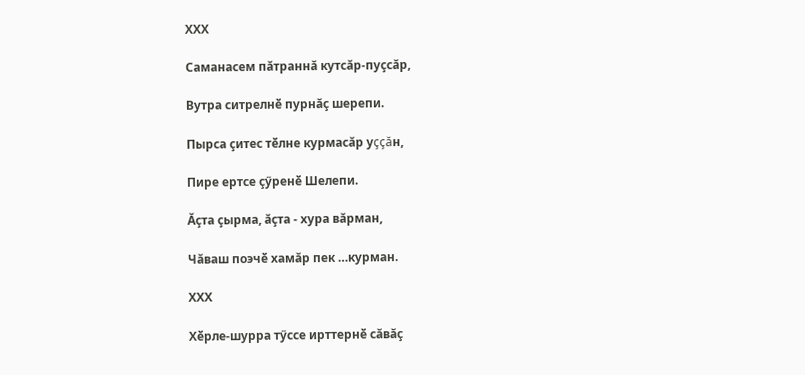ХХХ

Саманасем пăтраннă кутсăр-пуçсăр,

Вутра ситрелнӗ пурнăç шерепи.

Пырса çитес тӗлне курмасăр уççăн,

Пире ертсе çӳренӗ Шелепи.

Ăçта çырма, ăçта - хура вăрман,

Чăваш поэчӗ хамăр пек …курман.

ХХХ

Хӗрле-шурра тӳссе ирттернӗ сăвăç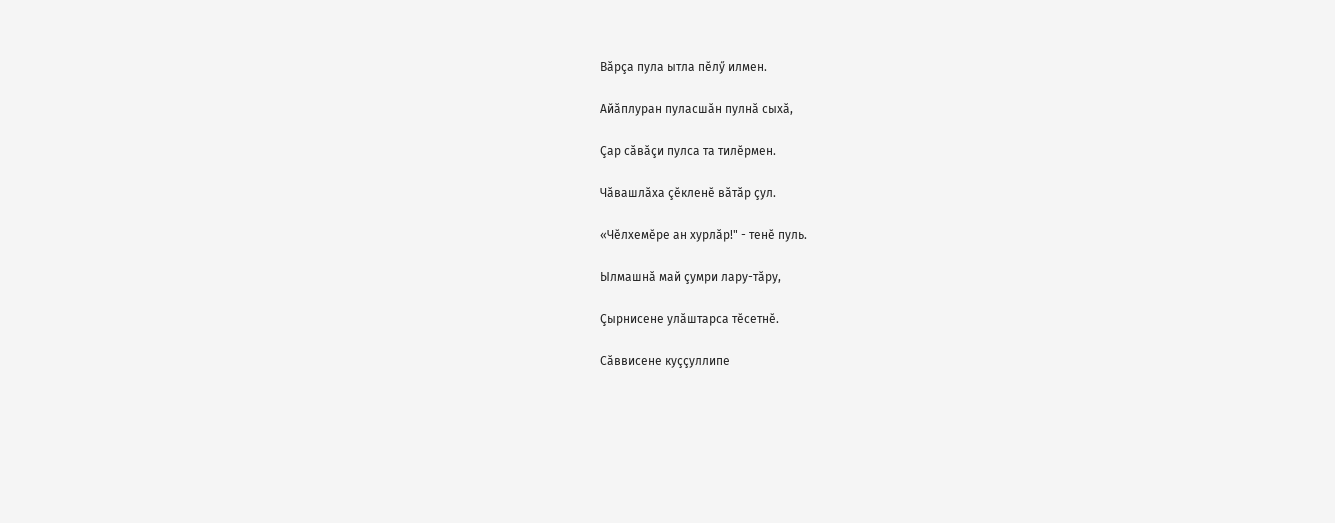Вăрçа пула ытла пӗлӳ илмен.

Айăплуран пуласшăн пулнă сыхă,

Çар сăвăçи пулса та тилӗрмен.

Чăвашлăха çӗкленӗ вăтăр çул.

«Чӗлхемӗре ан хурлăр!" - тенӗ пуль.

Ылмашнă май çумри лару-тăру,

Çырнисене улăштарса тӗсетнӗ.

Сăввисене куççуллипе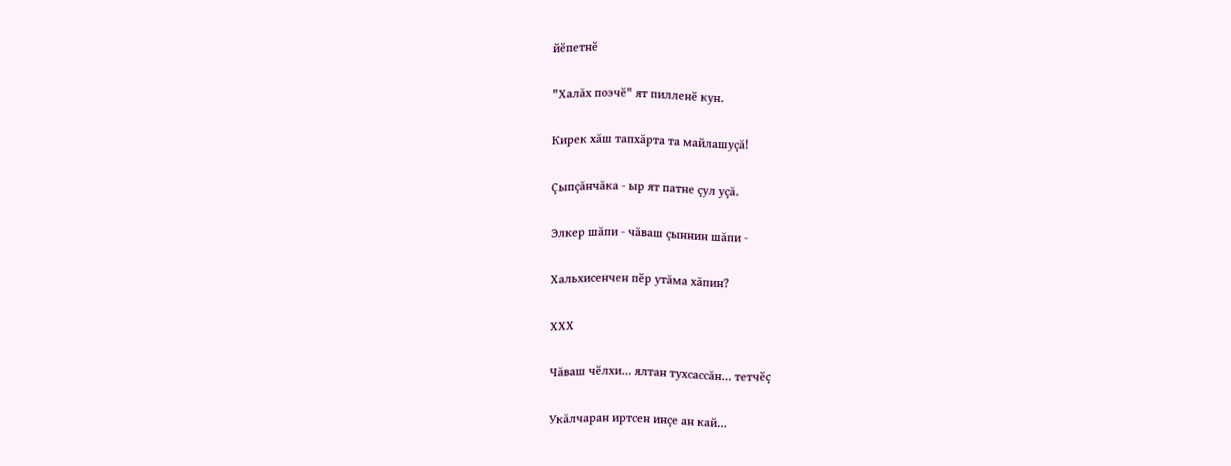йӗпетнӗ

"Халăх поэчӗ" ят пилленӗ кун.

Кирек хăш тапхăрта та майлашуçă!

Çыпçăнчăка - ыр ят патне çул уçă.

Элкер шăпи - чăваш çыннин шăпи -

Хальхисенчен пӗр утăма хăпин?

ХХХ

Чăваш чӗлхи… ялтан тухсассăн… тетчӗç

Укăлчаран иртсен инçе ан кай…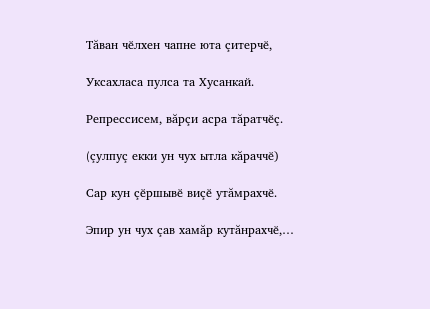Тăван чӗлхен чапне юта çитерчӗ,

Уксахласа пулса та Хусанкай.

Репрессисем, вăрçи асра тăратчӗç.

(çулпуç екки ун чух ытла кăраччӗ)

Сар кун çӗршывӗ виçӗ утăмрахчӗ.

Эпир ун чух çав хамăр кутăнрахчӗ,…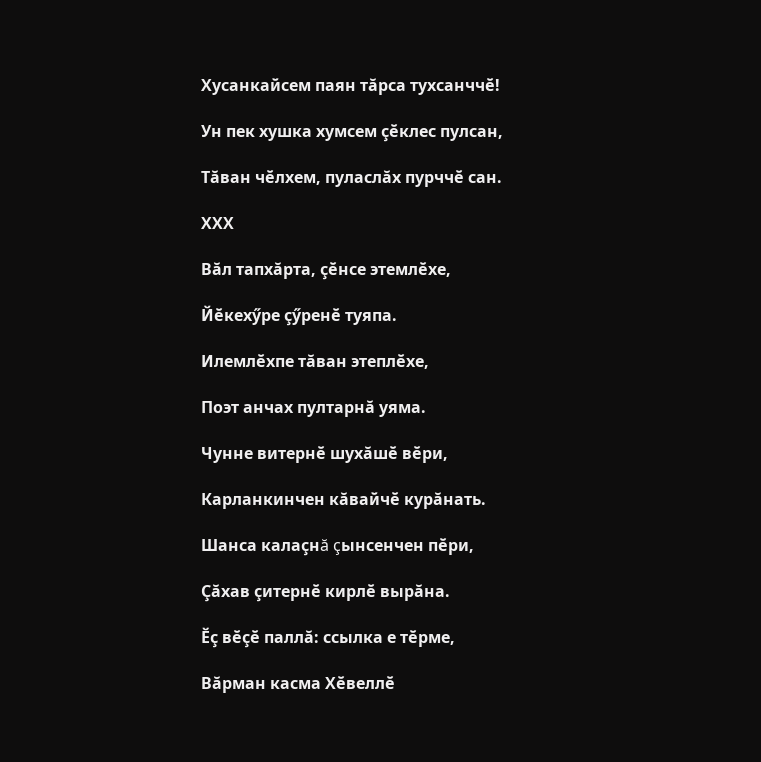Хусанкайсем паян тăрса тухсанччӗ!

Ун пек хушка хумсем çӗклес пулсан,

Тăван чӗлхем, пуласлăх пурччӗ сан.

ХХХ

Вăл тапхăрта, çӗнсе этемлӗхе,

Йӗкехӳре çӳренӗ туяпа.

Илемлӗхпе тăван этеплӗхе,

Поэт анчах пултарнă уяма.

Чунне витернӗ шухăшӗ вӗри,

Карланкинчен кăвайчӗ курăнать.

Шанса калаçнă çынсенчен пӗри,

Çăхав çитернӗ кирлӗ вырăна.

Ӗç вӗçӗ паллă: ссылка е тӗрме,

Вăрман касма Хӗвеллӗ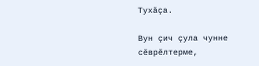Тухăçа.

Вун çич çула чунне сӗврӗлтерме,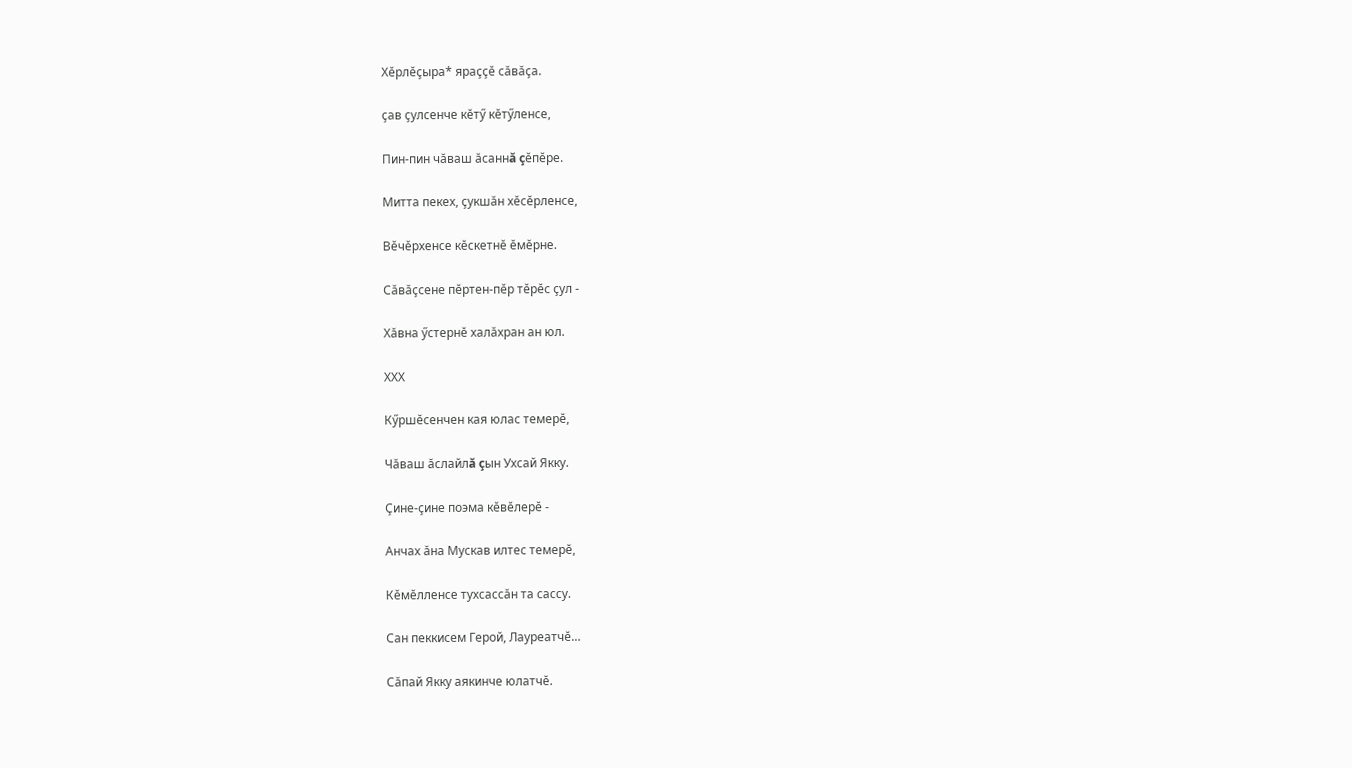Хӗрлӗçыра* яраççӗ сăвăçа.

çав çулсенче кӗтӳ кӗтӳленсе,

Пин-пин чăваш ăсаннă çӗпӗре.

Митта пекех, çукшăн хӗсӗрленсе,

Вӗчӗрхенсе кӗскетнӗ ӗмӗрне.

Сăвăçсене пӗртен-пӗр тӗрӗс çул -

Хăвна ӳстернӗ халăхран ан юл.

ХХХ

Кӳршӗсенчен кая юлас темерӗ,

Чăваш ăслайлă çын Ухсай Якку.

Çине-çине поэма кӗвӗлерӗ -

Анчах ăна Мускав илтес темерӗ,

Кӗмӗлленсе тухсассăн та сассу.

Сан пеккисем Герой, Лауреатчӗ…

Сăпай Якку аякинче юлатчӗ.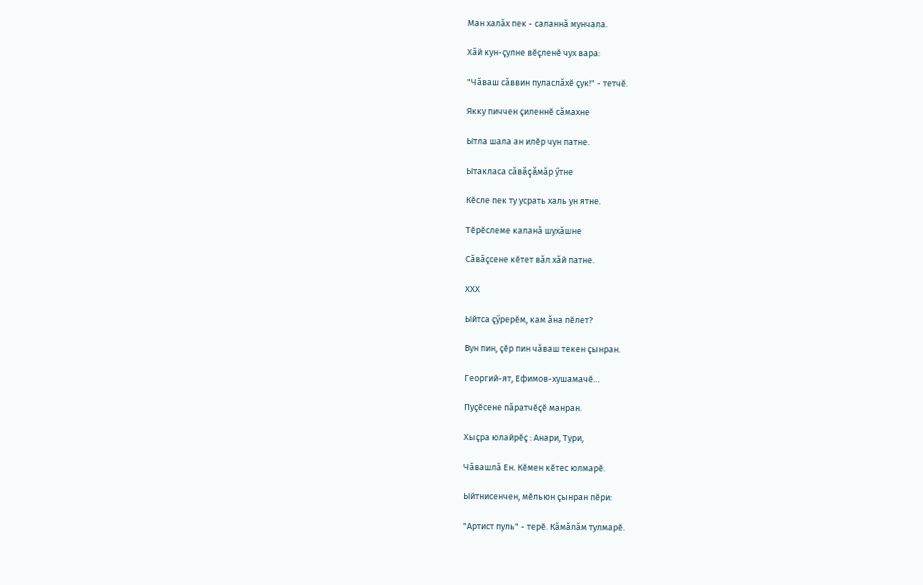Ман халăх пек - саланнă мунчала.

Хăй кун-çулне вӗçленӗ чух вара:

"Чăваш сăввин пуласлăхӗ çук!" - тетчӗ.

Якку пиччен çиленнӗ сăмахне

Ытла шала ан илӗр чун патне.

Ытакласа сăвăçăмăр ӳтне

Кӗсле пек ту усрать халь ун ятне.

Тӗрӗслеме каланă шухăшне

Сăвăçсене кӗтет вăл хăй патне.

ХХХ

Ыйтса çӳрерӗм, кам ăна пӗлет?

Вун пин, çӗр пин чăваш текен çынран.

Георгий-ят, Ефимов-хушамачӗ…

Пуçӗсене пăратчӗçӗ манран.

Хыçра юлайрӗç : Анари, Тури,

Чăвашлă Ен. Кӗмен кӗтес юлмарӗ.

Ыйтнисенчен, мӗльюн çынран пӗри:

"Артист пуль" - терӗ. Кăмăлăм тулмарӗ.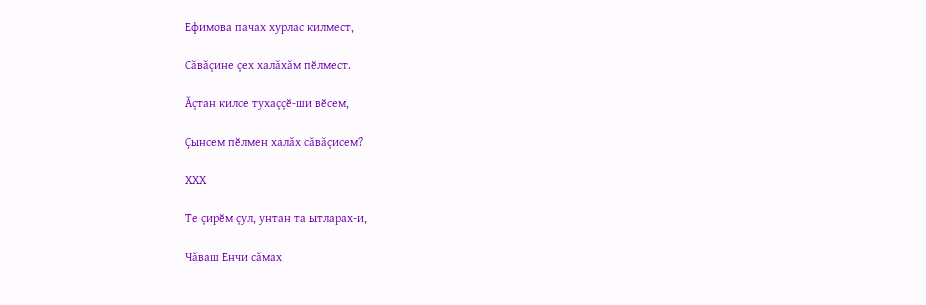Ефимова пачах хурлас килмест,

Сăвăçине çех халăхăм пӗлмест.

Ăçтан килсе тухаççӗ-ши вӗсем,

Çынсем пӗлмен халăх сăвăçисем?

ХХХ

Те çирӗм çул, унтан та ытларах-и,

Чăваш Енчи сăмах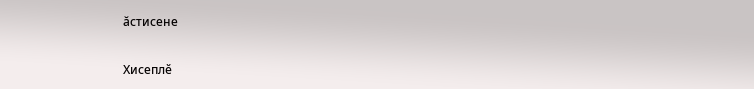ăстисене

Хисеплӗ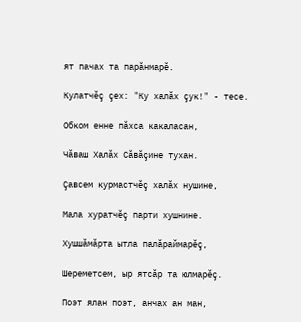ят пачах та парăнмарӗ.

Кулатчӗç çех: "Ку халăх çук!" - тесе.

Обком енне пăхса какаласан,

Чăваш Халăх Сăвăçине тухан.

Çавсем курмастчӗç халăх нушине,

Мала хуратчӗç парти хушнине.

Хушшăмăрта ытла палăраймарӗç,

Шереметсем, ыр ятсăр та юлмарӗç.

Поэт ялан поэт, анчах ан ман,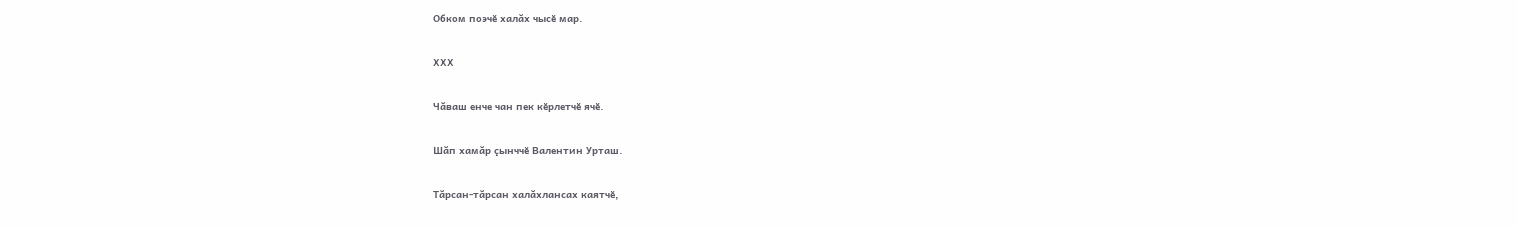Обком поэчӗ халăх чысӗ мар.

ХХХ

Чăваш енче чан пек кӗрлетчӗ ячӗ.

Шăп хамăр çынччӗ Валентин Урташ.

Тăрсан-тăрсан халăхлансах каятчӗ,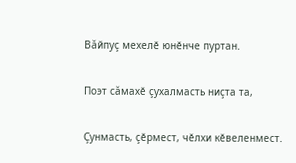Вăйпуç мехелӗ юнӗнче пуртан.

Поэт сăмахӗ çухалмасть ниçта та,

Çунмасть, çӗрмест, чӗлхи кӗвеленмест.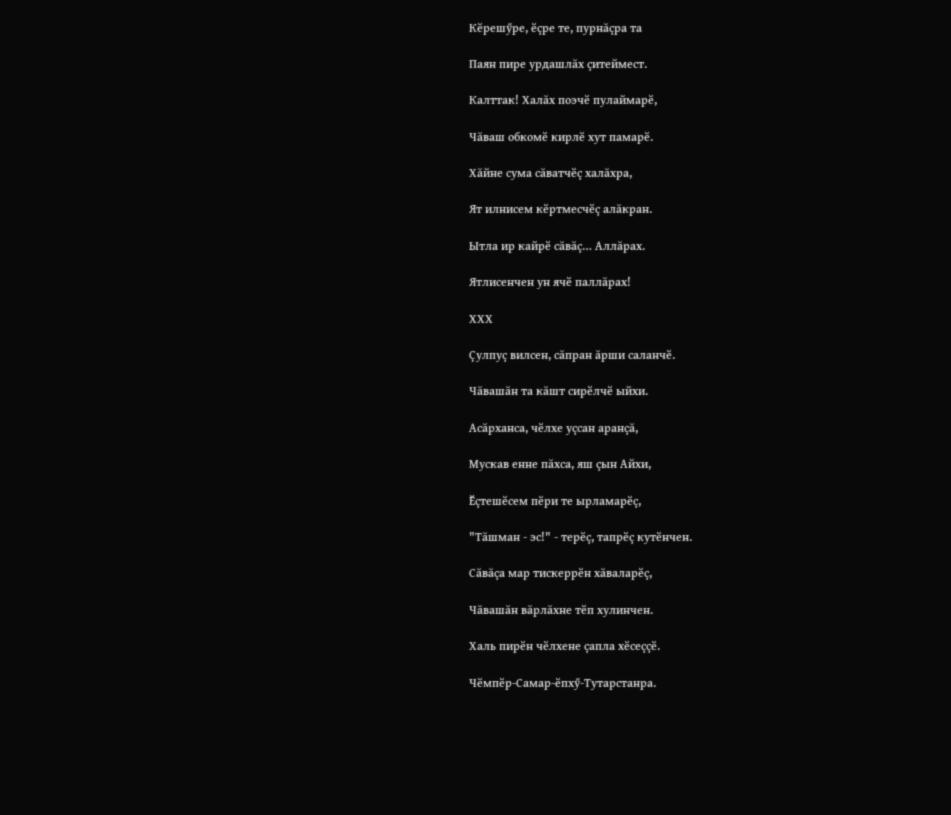Кӗрешӳре, ӗçре те, пурнăçра та

Паян пире урдашлăх çитеймест.

Калттак! Халăх поэчӗ пулаймарӗ,

Чăваш обкомӗ кирлӗ хут памарӗ.

Хăйне сума сăватчӗç халăхра,

Ят илнисем кӗртмесчӗç алăкран.

Ытла ир кайрӗ сăвăç… Аллăрах.

Ятлисенчен ун ячӗ паллăрах!

ХХХ

Çулпуç вилсен, сăпран ăрши саланчӗ.

Чăвашăн та кăшт сирӗлчӗ ыйхи.

Асăрханса, чӗлхе уçсан аранçă,

Мускав енне пăхса, яш çын Айхи,

Ӗçтешӗсем пӗри те ырламарӗç,

"Тăшман - эс!" - терӗç, тапрӗç кутӗнчен.

Сăвăçа мар тискеррӗн хăваларӗç,

Чăвашăн вăрлăхне тӗп хулинчен.

Халь пирӗн чӗлхене çапла хӗсеççӗ.

Чӗмпӗр-Самар-ӗпхӳ-Тутарстанра.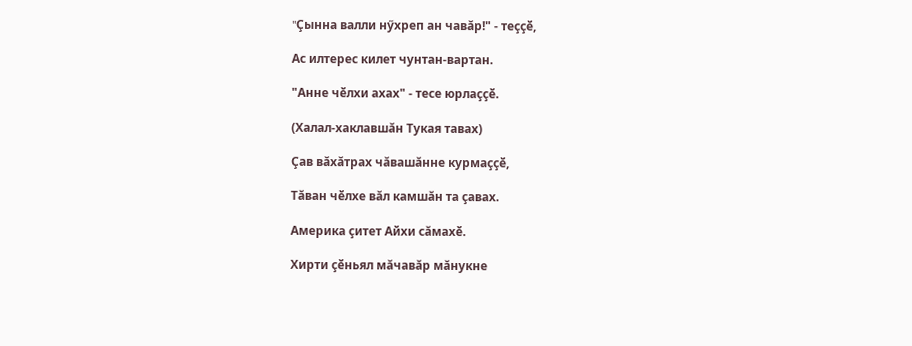"Çынна валли нӳхреп ан чавăр!" - теççӗ,

Ас илтерес килет чунтан-вартан.

"Анне чӗлхи ахах" - тесе юрлаççӗ.

(Халал-хаклавшăн Тукая тавах)

Çав вăхăтрах чăвашăнне курмаççӗ,

Тăван чӗлхе вăл камшăн та çавах.

Америка çитет Айхи сăмахӗ.

Хирти çӗньял мăчавăр мăнукне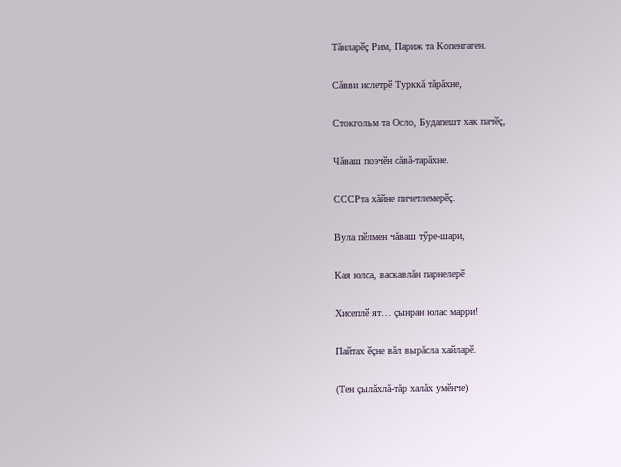Тăнларӗç Рим, Париж та Копенгаген.

Сăвви ислетрӗ Турккă тăрăхне,

Стокгольм та Осло, Будапешт хак пачӗç,

Чăваш поэчӗн сăвă-тарăхне.

СССРта хăйне пичетлемерӗç.

Вула пӗлмен чăваш тӳре-шари,

Кая юлса, васкавлăн парнелерӗ

Хисеплӗ ят… çынран юлас марри!

Пайтах ӗçне вăл вырăсла хайларӗ.

(Тен çылăхлă-тăр халăх умӗнче)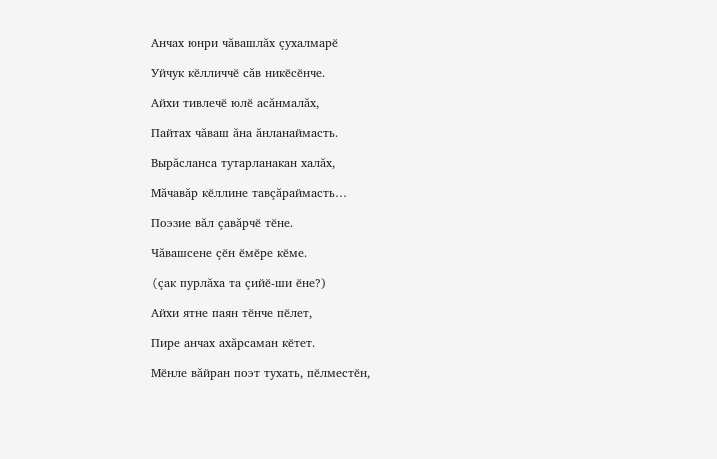Анчах юнри чăвашлăх çухалмарӗ

Уйчук кӗлличчӗ сăв никӗсӗнче.

Айхи тивлечӗ юлӗ асăнмалăх,

Пайтах чăваш ăна ăнланаймасть.

Вырăсланса тутарланакан халăх,

Мăчавăр кӗллине тавçăраймасть…

Поэзие вăл çавăрчӗ тӗне.

Чăвашсене çӗн ӗмӗре кӗме.

(çак пурлăха та çийӗ-ши ӗне?)

Айхи ятне паян тӗнче пӗлет,

Пире анчах ахăрсаман кӗтет.

Мӗнле вăйран поэт тухать, пӗлместӗн,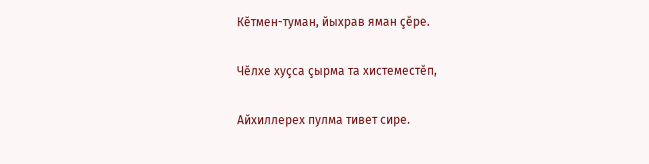Кӗтмен-туман, йыхрав яман çӗре.

Чӗлхе хуçса çырма та хистеместӗп,

Айхиллерех пулма тивет сире.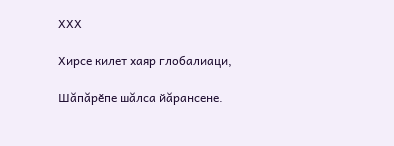ХХХ

Хирсе килет хаяр глобалиаци,

Шăпăрӗпе шăлса йăрансене.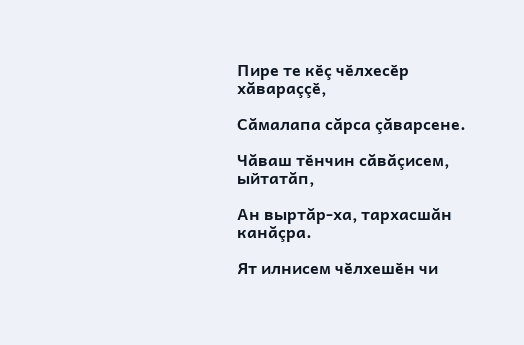Пире те кӗç чӗлхесӗр хăвараççӗ,

Сăмалапа сăрса çăварсене.

Чăваш тӗнчин сăвăçисем, ыйтатăп,

Ан выртăр-ха, тархасшăн канăçра.

Ят илнисем чӗлхешӗн чи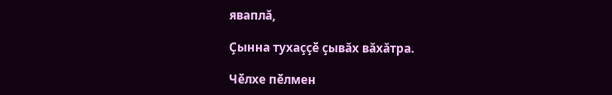яваплă,

Çынна тухаççӗ çывăх вăхăтра.

Чӗлхе пӗлмен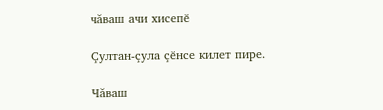чăваш ачи хисепӗ

Çултан-çула çӗнсе килет пире.

Чăваш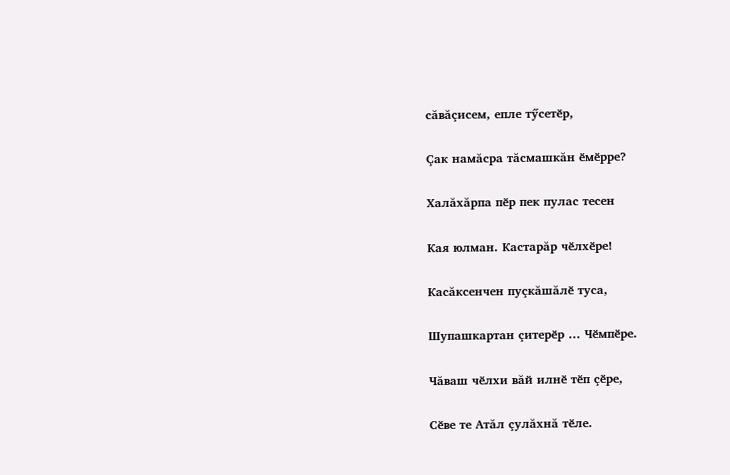сăвăçисем, епле тӳсетӗр,

Çак намăсра тăсмашкăн ӗмӗрре?

Халăхăрпа пӗр пек пулас тесен

Кая юлман. Кастарăр чӗлхӗре!

Касăксенчен пуçкăшăлӗ туса,

Шупашкартан çитерӗр … Чӗмпӗре.

Чăваш чӗлхи вăй илнӗ тӗп çӗре,

Сӗве те Атăл çулăхнă тӗле.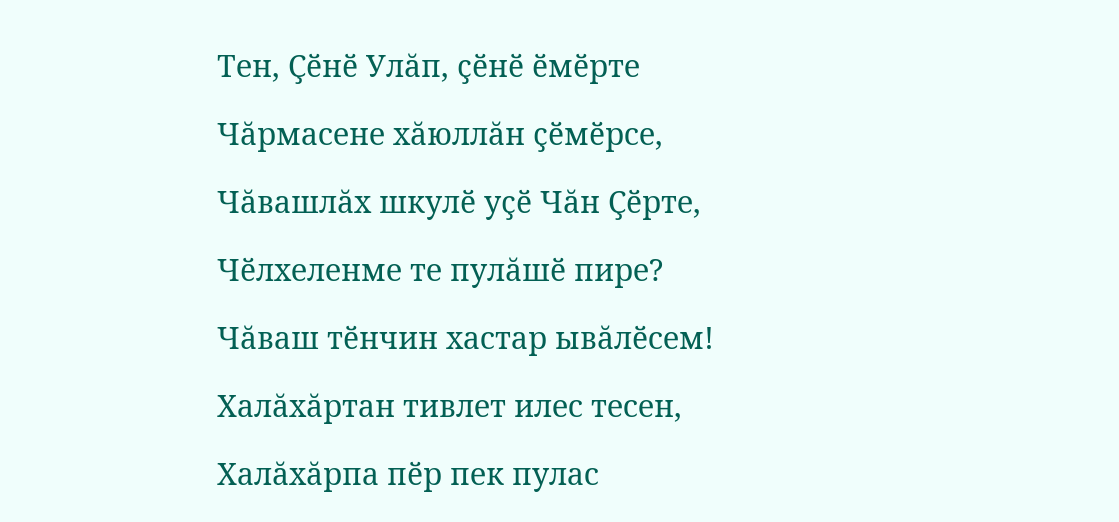Тен, Çӗнӗ Улăп, çӗнӗ ӗмӗрте

Чăрмасене хăюллăн çӗмӗрсе,

Чăвашлăх шкулӗ уçӗ Чăн Çӗрте,

Чӗлхеленме те пулăшӗ пире?

Чăваш тӗнчин хастар ывăлӗсем!

Халăхăртан тивлет илес тесен,

Халăхăрпа пӗр пек пулас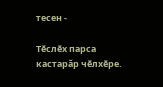тесен -

Тӗслӗх парса кастарăр чӗлхӗре.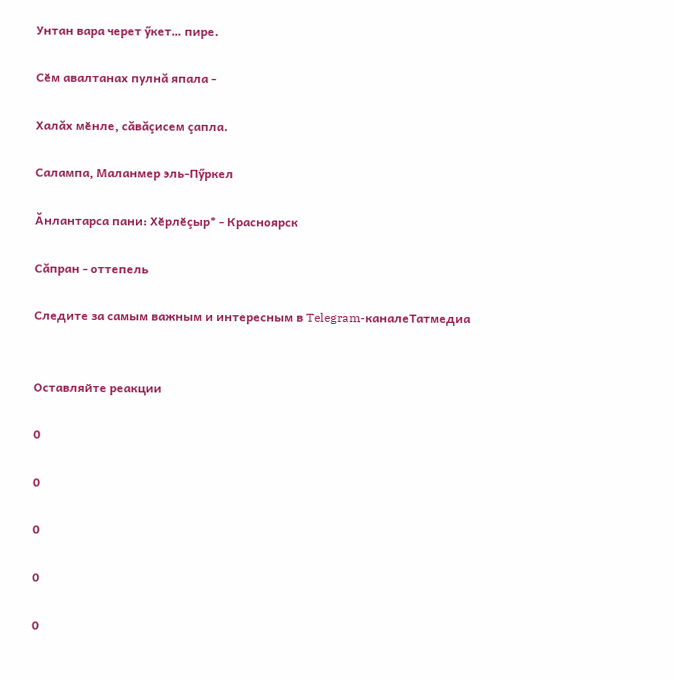Унтан вара черет ӳкет… пире.

Сӗм авалтанах пулнă япала -

Халăх мӗнле, сăвăçисем çапла.

Салампа, Маланмер эль-Пӳркел

Ăнлантарса пани: Хӗрлӗçыр* - Красноярск

Сăпран - оттепель

Следите за самым важным и интересным в Telegram-каналеТатмедиа


Оставляйте реакции

0

0

0

0

0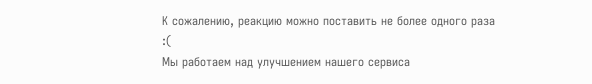К сожалению, реакцию можно поставить не более одного раза :(
Мы работаем над улучшением нашего сервиса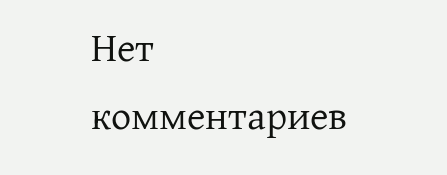Нет комментариев